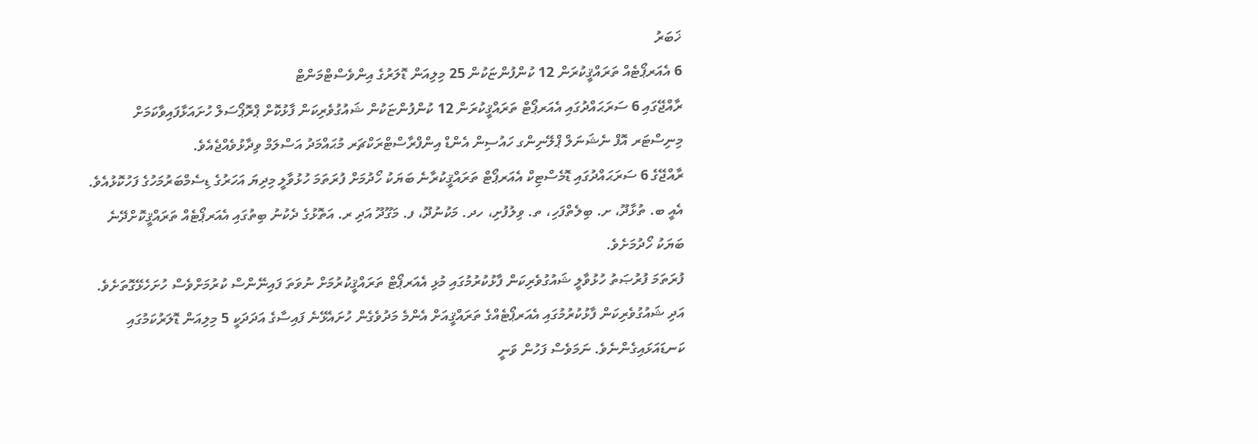ޚަބަރު
6 އެއަރޕޯޓެއް ތަރައްޤީކުރަން 12 ކުންފުންޏަކުން 25 މިލިއަން ޑޮލަރުގެ އިންވެސްޓްމަންޓް
ރާއްޖޭގައި 6 ސަރަޙައްދުގައި އެއަރޕޯޓް ތަރައްޤީކުރަން 12 ކުންފުންޏަކުން ޝައުގުވެރިކަން ފާޅުކޮށް ޕްރޮޕޯސަލް ހުށައަޅާފައިވާކަމަށް މިނިސްޓަރ އޮފް ނެޝަނަލް ޕްލޭނިންގ ހައުސިން އެންޑް އިންފްރާސްޓްރަކްޗަރ މުޙައްމަދު އަސްލަމް ވިދާޅުވެއްޖެއެވެ.
ރާއްޖޭގެ 6 ސަރަޙައްދުގައި ޑޮމެސްޓިކް އެއަރޕޯޓް ތަރައްޤީކުރާނެ ބަޔަކު ހޯދުމަށް ފުރަތަމަ ހުޅުވާލީ މިދިޔަ އަހަރުގެ ޑިސެމްބަރުމަހުގެ ފަހުކޮޅުއެވެ. އެއީ ބ. ތުޅާދޫ، ށ. ބިލެތްފަހި، ތ. ވިލުފުށި، ހދ. މަކުނުދޫ، ފ. މަގޫދޫ އަދި ރ. އަތޮޅުގެ ދެކުނު ބިތުގައި އެއަރޕޯޓެއް ތަރައްޤީކޮށްދޭނެ ބަޔަކު ހޯދުމަށެވެ.
ފުރަތަމަ ފުރުޞަތު ހުޅުވާލީ ޝައުގުވެރިކަން ފާޅުކުރުމުގައި މުޅި އެއަރޕޯޓް ތަރައްޤީކުރުމަށް ނުވަތަ ފައިނޭންސް ކުރުމަށްވެސް ހުށަހެޅޭގޮތަށެވެ. އަދި ޝައުގުވެރިކަން ފާޅުކުރުމުގައި އެއަރޕޯޓެއްގެ ތަރައްޤީއަށް އެންމެ މަދުވެގެން ހުށައެޅޭނެ ފައިސާގެ އަދަދަކީ 5 މިލިއަން ޑޮލަރުކަމުގައި ކަނޑައަޅައިގެންނެވެ. ނަމަވެސް ފަހުން ވަނީ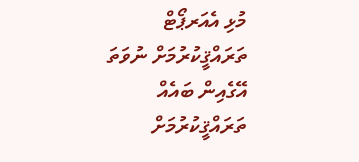މުޅި އެއަރޕޯޓް ތަރައްޤީކުރުމަށް ނުވަތަ އޭގެއިން ބައެއް ތަރައްޤީކުރުމަށް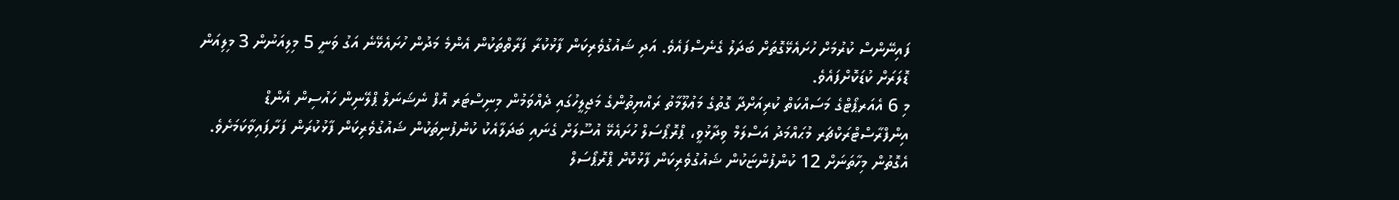ފައިނޭންސް ކުރުމަށް ހުށައެޅޭގޮތަށް ބަދަލު ގެނެސްފައެވެ. އަދި ޝައުގުވެރިކަން ފާޅުކުރާ ފަރާތްތަކުން އެންމެ މަދުން ހުށައެޅޭނެ އަގު ވަނީ 5 މިލިއަނުން 3 މިލިއަން ޑޮލަރަށް ކުޑަކޮށްފައެވެ.
މި 6 އެއަރޕޯޓްގެ މަސައްކަތް ކުރިއަށްދާ ގޮތުގެ މަޢުލޫމާތު ރައްޔިތުންގެ މަޖިލީހުގައި ދެއްވަމުން މިނިސްޓަރ އޮފް ނެޝަނަލް ޕްލޭނިން ހައުސިން އެންޑް އިންފްރާސްޓްރަކްޗަރ މުޙައްމަދު އަސްލަމް ވިދާޅުވީ، ޕްރޮޕޯސަލް ހުށައެޅޭ އުސޫލަށް ގެނައި ބަދަލާއެކު ކުންފުނިތަކުން ޝައުގުވެރިކަން ފާޅުކުރަން ފަށާފައިވާކަމަށެވެ. އެގޮތުން މިހާތަނަށް 12 ކުންފުންޏަކުން ޝައުގުވެރިކަން ފާޅުކޮށް ޕްރޮޕޯސަލް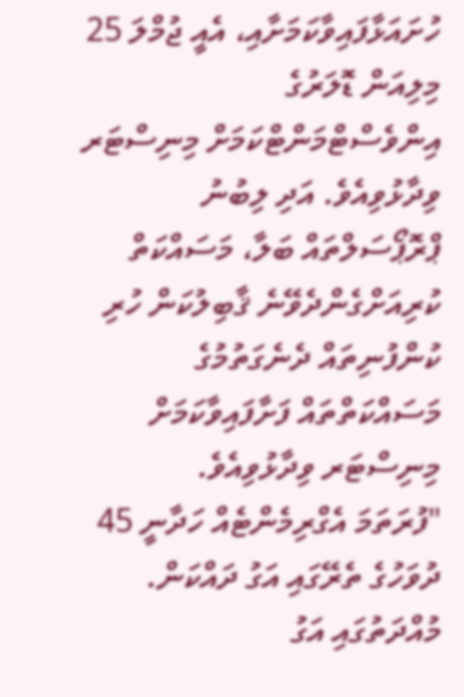ހުށައަޅާފައިވާކަމަށާއި، އެއީ ޖުމްލަ 25 މިލިއަން ޑޮލަރުގެ އިންވެސްޓްމަންޓްކަމަށް މިނިސްޓަރ ވިދާޅުވިއެވެ. އަދި ލިބުނު ޕްރޮޕޯސަލްތައް ބަލާ، މަސައްކަތް ކުރިއަށްގެންދެވޭނެ ޤާބިލުކަން ހުރި ކުންފުނިތައް ދެނެގަތުމުގެ މަސައްކަތްތައް ފަށާފައިވާކަމަށް މިނިސްޓަރ ވިދާޅުވިއެވެ.
"ފުރަތަމަ އެގްރިމެންޓެއް ހަދާނީ 45 ދުވަހުގެ ތެރޭގައި އަގު ދައްކަން. މުއްދަތުގައި އަގު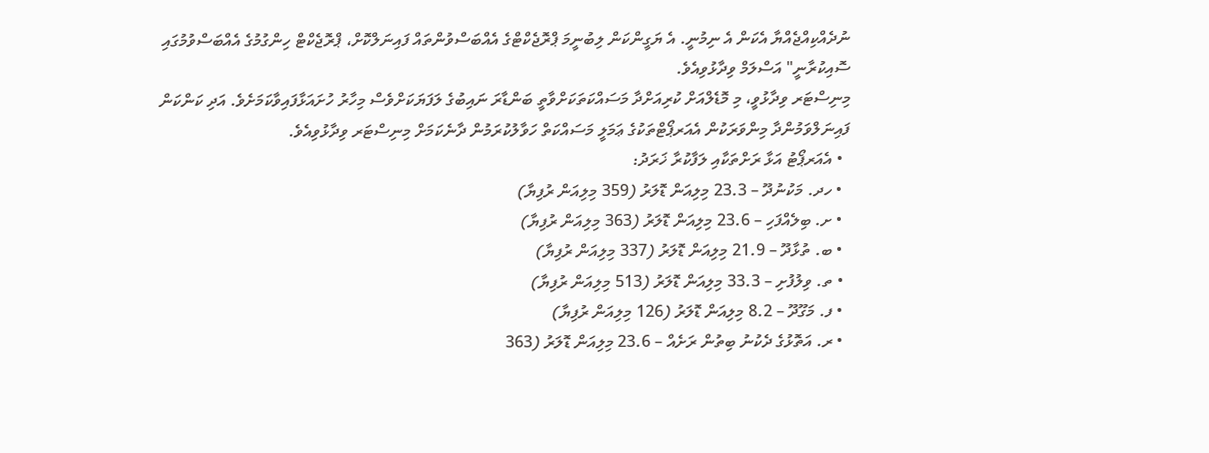ނުދެއްކިއްޖެއްޔާ އެކަން އެ ނިމުނީ. އެ ޔަގީންކަން ލިބުނީމަ ޕްރޮޖެކްޓްގެ އެއްބަސްވުންތައް ފައިނަލްކޮށް، ޕްރޮޖެކްޓް ހިންގުމުގެ އެއްބަސްވުމުގައި ސޮއިކުރާނީ" އަސްލަމް ވިދާޅުވިއެވެ.
މިނިސްޓަރ ވިދާޅުވީ، މި މޮޑެލްއަށް ކުރިއަށްދާ މަސައްކަތަކަށްވާތީ ބަންޑާރަ ނައިބުގެ ލަފަޔަކަށްވެސް މިހާރު ހުށައަޅާފައިވާކަމަށެވެ. އަދި ކަންކަން ފައިނަލްވަމުންދާ މިންވަރަކުން އެއަރޕޯޓްތަކުގެ ޢަމަލީ މަސައްކަތް ހަވާލުކުރަމުން ދާނެކަމަށް މިނިސްޓަރ ވިދާޅުވިއެވެ.
  • އެއަރޕޯޓު އަޅާ ރަށްތަކާއި ލަފާކުރާ ޚަރަދު:
  • ހދ. މަކުނުދޫ – 23.3 މިލިއަން ޑޮލަރު (359 މިލިއަން ރުފިޔާ)
  • ށ. ބިލެއްފަހި – 23.6 މިލިއަން ޑޮލަރު (363 މިލިއަން ރުފިޔާ)
  • ބ. ތުޅާދޫ – 21.9 މިލިއަން ޑޮލަރު (337 މިލިއަން ރުފިޔާ)
  • ތ. ވިލުފުށި – 33.3 މިލިއަން ޑޮލަރު (513 މިލިއަން ރުފިޔާ)
  • ފ. މަގޫދޫ – 8.2 މިލިއަން ޑޮލަރު (126 މިލިއަން ރުފިޔާ)
  • ރ. އަތޮޅުގެ ދެކުނު ބިތުން ރަށެއް – 23.6 މިލިއަން ޑޮލަރު (363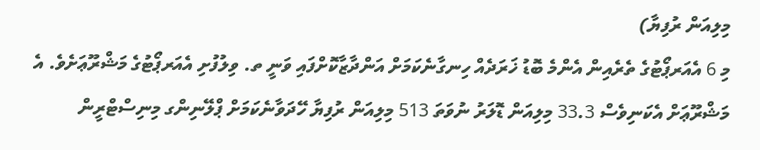މިލިއަން ރުފިޔާ)
މި 6 އެއަރޕޯޓުގެ ތެރެއިން އެންމެ ބޮޑު ޚަރަދެއް ހިނގާނެކަމަށް އަންދާޒާކޮށްފައި ވަނީ ތ. ވިލުފުށި އެއަރޕޯޓުގެ މަޝްރޫޢަށެވެ. އެ މަޝްރޫޢަށް އެކަނިވެސް 33.3 މިލިއަން ޑޮލަރު ނުވަތަ 513 މިލިއަން ރުފިޔާ ހޭދަވާނެކަމަށް ޕްލޭނިންގ މިނިސްޓްރީން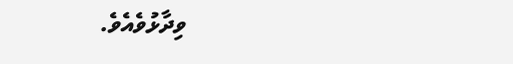ވިދާޅުވެއެވެ.